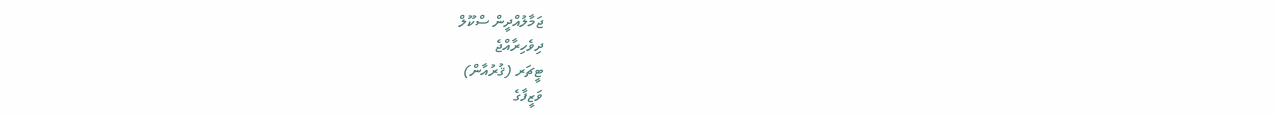ޖަމާލުއްދީން ސްކޫލް
ދިވެހިރާއްޖެ
ޓީޗަރ (ޤުރުއާން)
ވަޒީފާގެ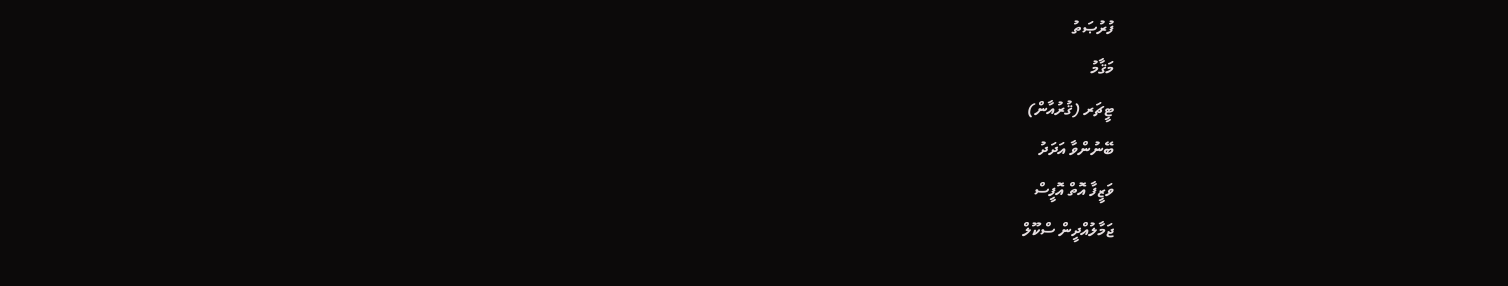ފުރުޞަތު
މަޤާމު
ޓީޗަރ (ޤުރުއާން)
ބޭނުންވާ އަދަދު
ވަޒީފާ އޮތް އޮފީސް
ޖަމާލުއްދީން ސްކޫލް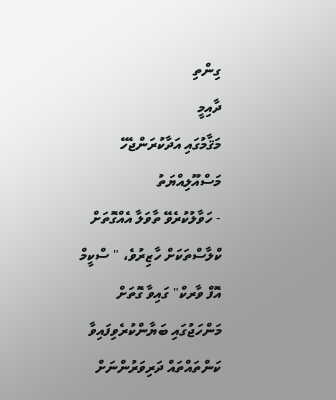ގިންތި
ދާއިމީ
މަޤާމުގައި އަދާކުރަންޖެހޭ މަސްއޫލިއްޔަތު
- ހަވާލުކުރެވޭ ތާވަލާ އެއްގޮތަށް ކްލާސްތަކަށް ހާޒިރުވެ، " ސްކީމް އޮފް ވާރކް" ގައިވާ ގޮތަށް މަންހަޖުގައި ބަޔާންކުރެވިފައިވާ ކަންތައްތައް ދަރިވަރުންނަށް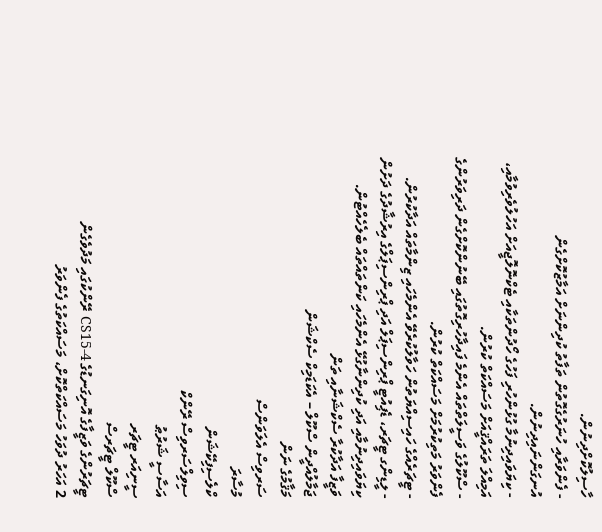ހާސިލުކޮށްދިނުން.
- ފެންވަރާއި ހުނަރުގެގޮތުން ތަފާތު ކުދިންނަށް އަމާޒުކޮށްގެން އުނގަންނައިދިނުން.
- ކިޔަވައިދިނުމާ ގުޅުންހުރި ފަހުގެ ހޯދުންތަކާއި ޓެކްނޮލޮޖީއަށް އަހުލުވެރިވުމާއި، އަމިއްލަ ތަރައްޤީއަށް މަސައްކަތް ކުރުން.
- ސްކޫލުގެ ވަސީލަތްތައް އެންމެ ފައިދާހުރިގޮތުގައި ބޭނުންކޮށްގެން ދަރިވަރުންގެ ފެންވަރު މަތިކުރުމަށް މަސައްކަތް ކުރުން.
- ޓީޗަރެއްގެ ހައިސިއްޔަތުން ހަވާލުކުރެވޭ އެންމެހައި ޒިންމާތައް އަދާކުރުން.
- ލީޑިންގ ޓީޗަރ، ޑެޕިއުޓީ ޕްރިންސިޕަލް އަދި ޕްރިންސިޕަލްގެ އިރުޝާދުގެ ދަށުން ކިޔަވައިދިނުމާއި އަދި ކުދިންނާގުޅޭ އެންމެހައި ކަންތައްތައް ބެލެހެއްޓުން.
ވަޒީފާ އަދާކުރާ ސެކްޝަނާއި ތަން
ޖަމާލުއްދީން ސްކޫލް – އެކަޑަމިކް ސެކްޝަން
މަޤާމުގެ ނަން
ސަރވިސް އެލަވަންސް
މުސާރަ
ކްލެސިފިކޭޝަން
ސިވިލްސަރވިސް ރޭންކް
އަސާސީ ޝަރުޠު
ސީނިއަރ ޓީޗަރ
ސްކޫލް ޓީޗަރސް
ޓީޗަރުންގެ ވަޒީފާގެ އޮނިގަނޑުގެ CS15-4 ރޭންކުގައި މަދުވެގެން
2 އަހަރު ދުވަހު މަސައްކަތްކޮށް، މަސައްކަތުގެ ފެންވަރު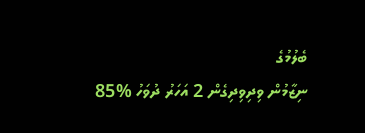ބެލުމުގެ
ނިޒާމުން ވިދިވިދިގެން 2 އަހަރު ދުވަހު %85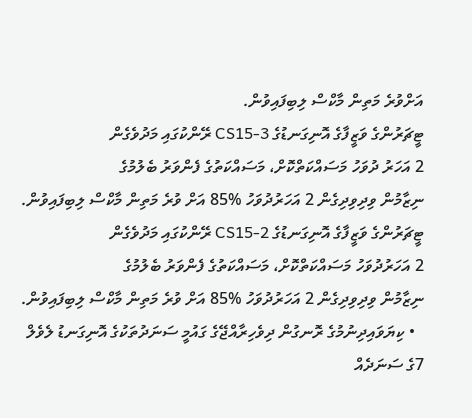އަށްވުރެ މަތިން މާކްސް ލިބިފައިވުން.
ޓީޗަރުންގެ ވަޒީފާގެ އޮނިގަނޑުގެ CS15-3 ރޭންކުގައި މަދުވެގެން
2 އަހަރު ދުވަހު މަސައްކަތްކޮށް، މަސައްކަތުގެ ފެންވަރު ބެލުމުގެ
ނިޒާމުން ވިދިވިދިގެން 2 އަހަރުދުވަހު %85 އަށް ވުރެ މަތިން މާކްސް ލިބިފައިވުން.
ޓީޗަރުންގެ ވަޒީފާގެ އޮނިގަނޑުގެ CS15-2 ރޭންކުގައި މަދުވެގެން
2 އަހަރުދުވަހު މަސައްކަތްކޮށް، މަސައްކަތުގެ ފެންވަރު ބެލުމުގެ
ނިޒާމުން ވިދިވިދިގެން 2 އަހަރުދުވަހު %85 އަށް ވުރެ މަތިން މާކްސް ލިބިފައިވުން.
  • ކިޔަވައިދިނުމުގެ ރޮނގުން ދިވެހިރާއްޖޭގެ ގައުމީ ސަނަދުތަކުގެ އޮނިގަނޑު ލެވެލް 7ގެ ސަނަދެއް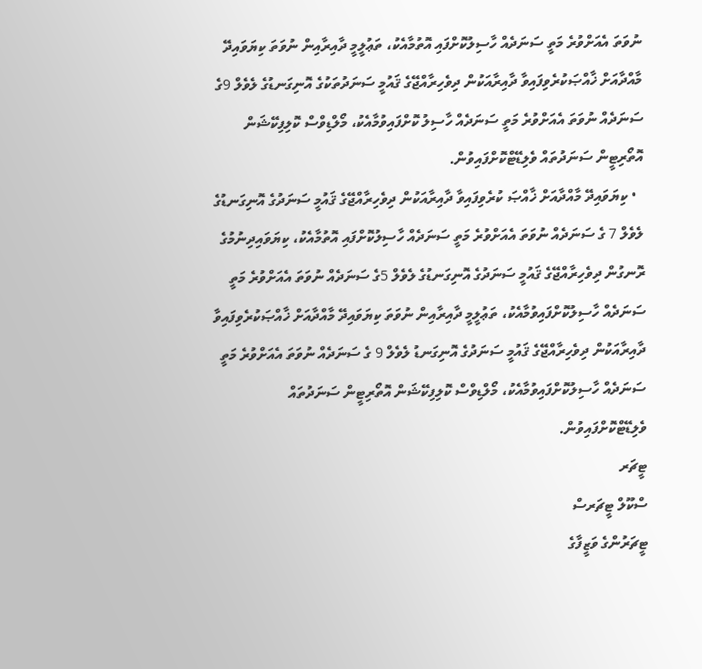ނުވަތަ އެއަށްވުރެ މަތީ ސަނަދެއް ހާސިލުކޮށްފައި އޮތުމާއެކު، ތަޢުލީމީ ދާއިރާއިން ނުވަތަ ކިޔަވައިދޭ މާއްދާއަށް ޚާއްޞަކުރެވިފައިވާ ދާއިރާއަކުން ދިވެހިރާއްޖޭގެ ޤައުމީ ސަނަދުތަކުގެ އޮނިގަނޑުގެ ލެވެލް 9ގެ ސަނަދެއް ނުވަތަ އެއަށްވުރެ މަތީ ސަނަދެއް ހާސިލު ކޮށްފައިވުމާއެކު، މޯލްޑިވްސް ކޮލިފިކޭޝަން އޮތޯރިޓީން ސަނަދުތައް ވެލިޑޭޓްކޮށްފައިވުން.
  • ކިޔަވައިދޭ މާއްދާއަށް ޚާއްޞަ ކުރެވިފައިވާ ދާއިރާއަކުން ދިވެހިރާއްޖޭގެ ޤައުމީ ސަނަދުގެ އޮނިގަނޑުގެ ލެވެލް 7 ގެ ސަނަދެއް ނުވަތަ އެއަށްވުރެ މަތީ ސަނަދެއް ހާސިލުކޮށްފައި އޮތުމާއެކު، ކިޔަވައިދިނުމުގެ ރޮނގުން ދިވެހިރާއްޖޭގެ ޤައުމީ ސަނަދުގެ އޮނިގަނޑުގެ ލެވެލް 5ގެ ސަނަދެއް ނުވަތަ އެއަށްވުރެ މަތީ ސަނަދެއް ހާސިލުކޮށްފައިވުމާއެކު، ތަޢުލީމީ ދާއިރާއިން ނުވަތަ ކިޔަވައިދޭ މާއްދާއަށް ޚާއްޞަކުރެވިފައިވާ ދާއިރާއަކުން ދިވެހިރާއްޖޭގެ ޤައުމީ ސަނަދުގެ އޮނިގަނޑު ލެވެލް 9 ގެ ސަނަދެއް ނުވަތަ އެއަށްވުރެ މަތީ ސަނަދެއް ހާސިލުކޮށްފައިވުމާއެކު، މޯލްޑިވްސް ކޮލިފިކޭޝަން އޮތޯރިޓީން ސަނަދުތައް ވެލިޑޭޓްކޮށްފައިވުން.
ޓީޗަރ
ސްކޫލް ޓީޗަރސް
ޓީޗަރުންގެ ވަޒީފާގެ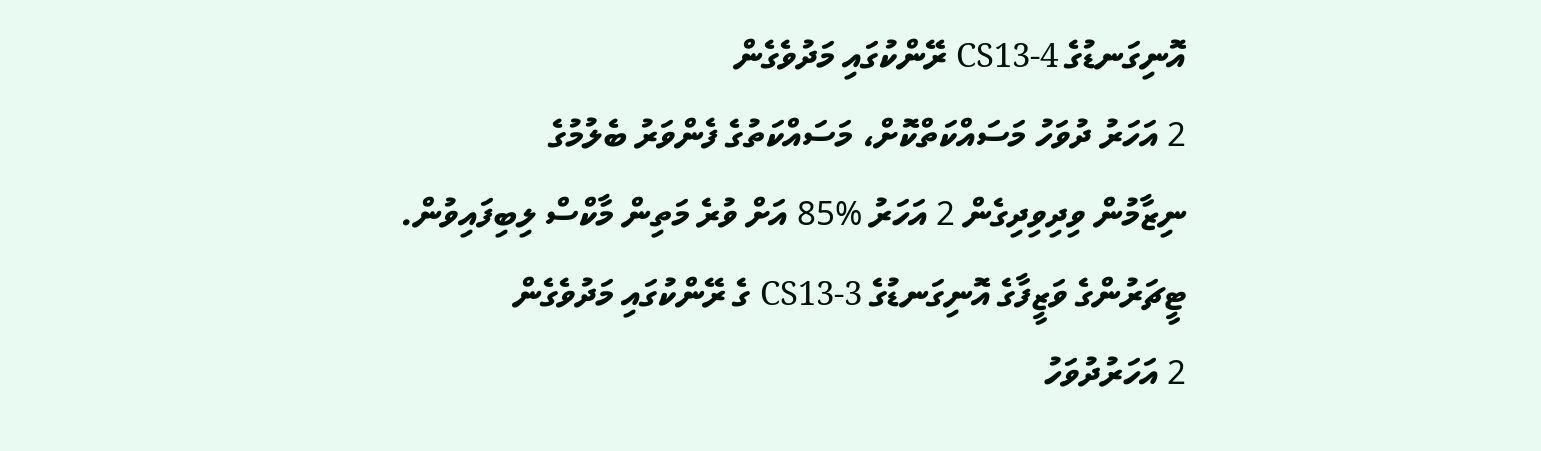އޮނިގަނޑުގެ 4-CS13 ރޭންކުގައި މަދުވެގެން
2 އަހަރު ދުވަހު މަސައްކަތްކޮށް، މަސައްކަތުގެ ފެންވަރު ބެލުމުގެ
ނިޒާމުން ވިދިވިދިގެން 2 އަހަރު %85 އަށް ވުރެ މަތިން މާކްސް ލިބިފައިވުން.
ޓީޗަރުންގެ ވަޒީފާގެ އޮނިގަނޑުގެ 3-CS13 ގެ ރޭންކުގައި މަދުވެގެން
2 އަހަރުދުވަހު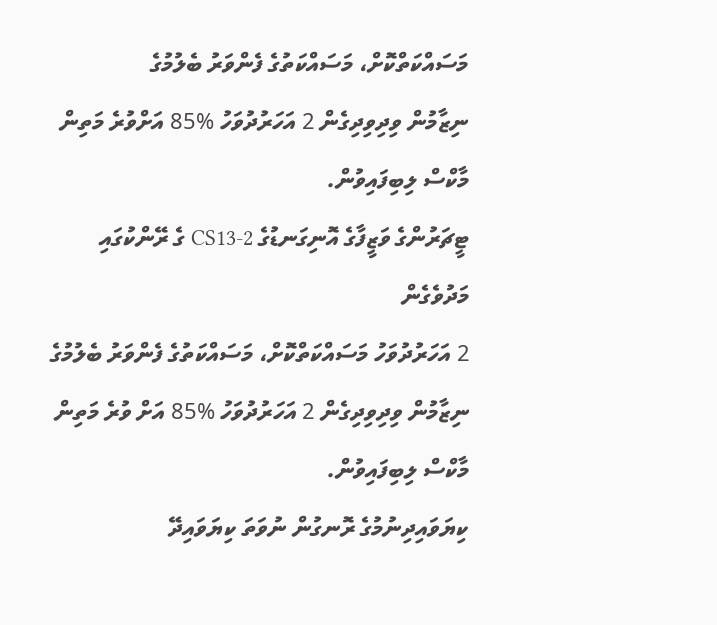މަސައްކަތްކޮށް، މަސައްކަތުގެ ފެންވަރު ބެލުމުގެ
ނިޒާމުން ވިދިވިދިގެން 2 އަހަރުދުވަހު %85 އަށްވުރެ މަތިން މާކްސް ލިބިފައިވުން.
ޓީޗަރުންގެ ވަޒީފާގެ އޮނިގަނޑުގެ 2-CS13 ގެ ރޭންކުގައި މަދުވެގެން
2 އަހަރުދުވަހު މަސައްކަތްކޮށް، މަސައްކަތުގެ ފެންވަރު ބެލުމުގެ
ނިޒާމުން ވިދިވިދިގެން 2 އަހަރުދުވަހު %85 އަށް ވުރެ މަތިން މާކްސް ލިބިފައިވުން.
ކިޔަވައިދިނުމުގެ ރޮނގުން ނުވަތަ ކިޔަވައިދޭ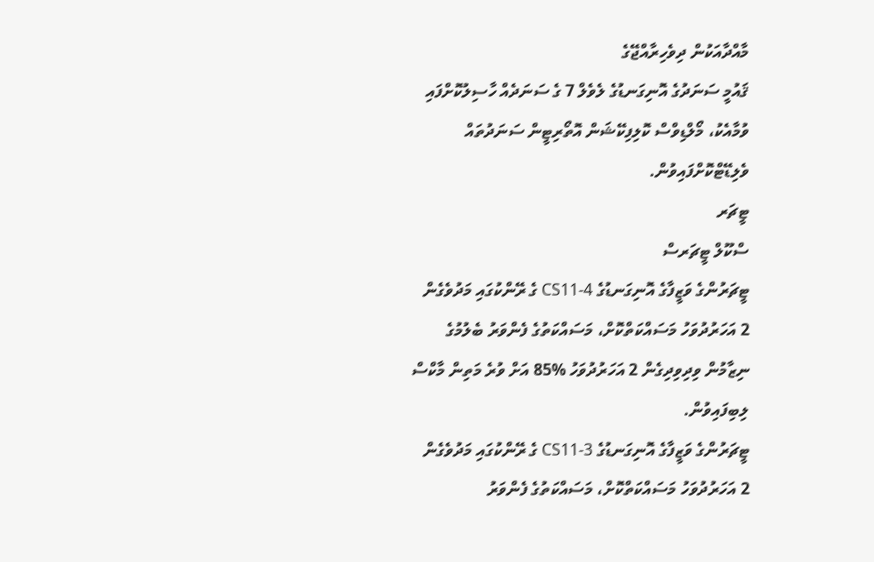މާއްދާއަކުން ދިވެހިރާއްޖޭގެ
ޤައުމީ ސަނަދުގެ އޮނިގަނޑުގެ ލެވެލް 7 ގެ ސަނަދެއް ހާސިލުކޮށްފައި
ވުމާއެކު، މޯލްޑިވްސް ކޮލިފިކޭޝަން އޮތޯރިޓީން ސަނަދުތައް ވެލިޑޭޓްކޮށްފައިވުން.
ޓީޗަރ
ސްކޫލް ޓީޗަރސް
ޓީޗަރުންގެ ވަޒީފާގެ އޮނިގަނޑުގެ 4-CS11 ގެ ރޭންކުގައި މަދުވެގެން
2 އަހަރުދުވަހު މަސައްކަތްކޮށް، މަސައްކަތުގެ ފެންވަރު ބެލުމުގެ
ނިޒާމުން ވިދިވިދިގެން 2 އަހަރުދުވަހު %85 އަށް ވުރެ މަތިން މާކްސް ލިބިފައިވުން.
ޓީޗަރުންގެ ވަޒީފާގެ އޮނިގަނޑުގެ CS11-3 ގެ ރޭންކުގައި މަދުވެގެން
2 އަހަރުދުވަހު މަސައްކަތްކޮށް، މަސައްކަތުގެ ފެންވަރު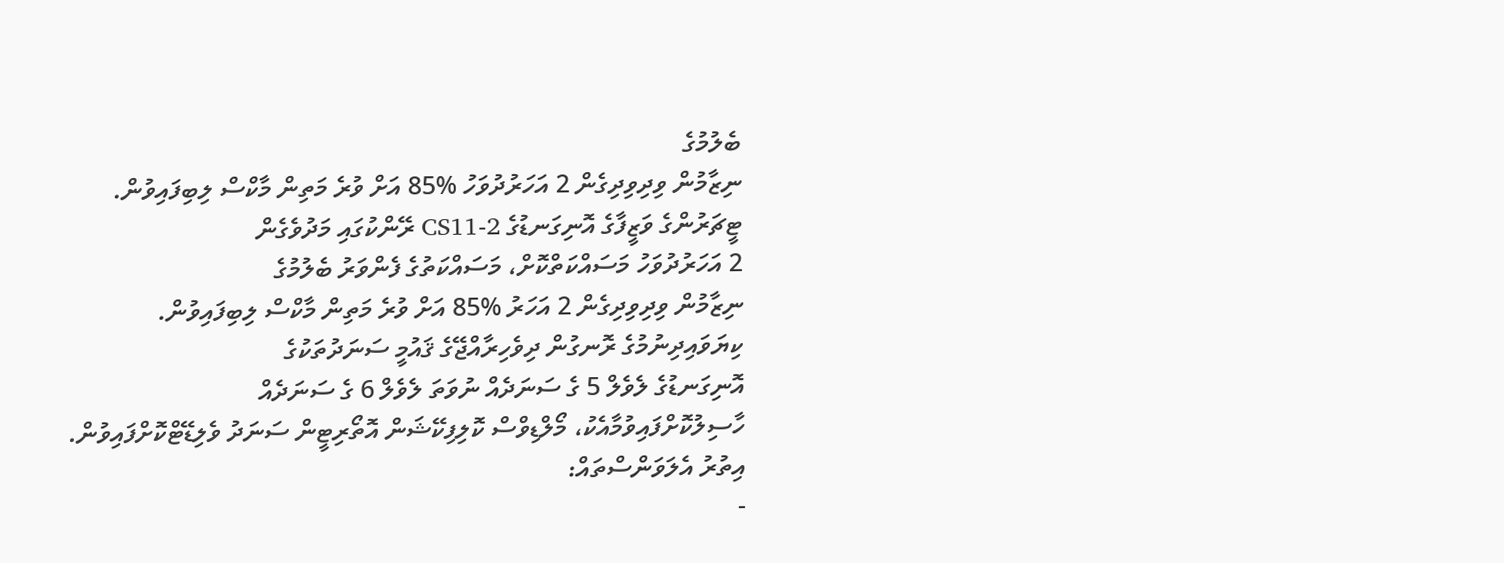ބެލުމުގެ
ނިޒާމުން ވިދިވިދިގެން 2 އަހަރުދުވަހު %85 އަށް ވުރެ މަތިން މާކްސް ލިބިފައިވުން.
ޓީޗަރުންގެ ވަޒީފާގެ އޮނިގަނޑުގެ 2-CS11 ރޭންކުގައި މަދުވެގެން
2 އަހަރުދުވަހު މަސައްކަތްކޮށް، މަސައްކަތުގެ ފެންވަރު ބެލުމުގެ
ނިޒާމުން ވިދިވިދިގެން 2 އަހަރު %85 އަށް ވުރެ މަތިން މާކްސް ލިބިފައިވުން.
ކިޔަވައިދިނުމުގެ ރޮނގުން ދިވެހިރާއްޖޭގެ ޤައުމީ ސަނަދުތަކުގެ
އޮނިގަނޑުގެ ލެވެލް 5 ގެ ސަނަދެއް ނުވަތަ ލެވެލް 6 ގެ ސަނަދެއް
ހާސިލުކޮށްފައިވުމާއެކު، މޯލްޑިވްސް ކޮލިފިކޭޝަން އޮތޯރިޓީން ސަނަދު ވެލިޑޭޓްކޮށްފައިވުން.
އިތުރު އެލަވަންސްތައް:
-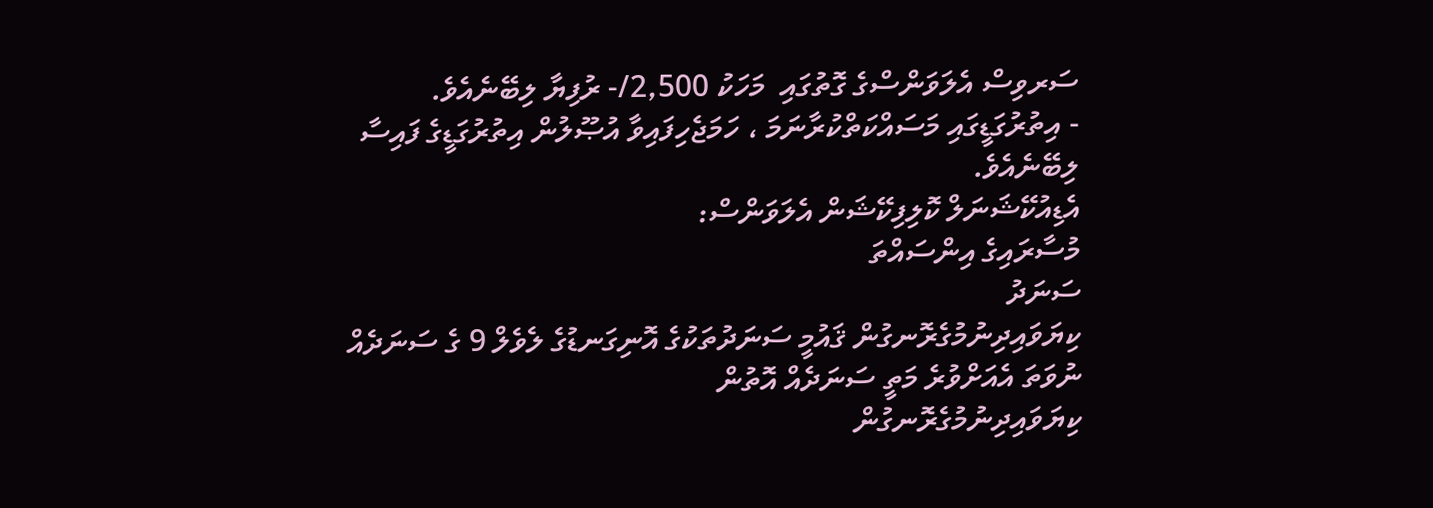ސަރވިސް އެލަވަންސްގެ ގޮތުގައި  މަހަކު 2,500/- ރުފިޔާ ލިބޭނެއެވެ.
- އިތުރުގަޑީގައި މަސައްކަތްކުރާނަމަ ، ހަމަޖެހިފައިވާ އުޞޫލުން އިތުރުގަޑީގެ ފައިސާ ލިބޭނެއެވެ.
އެޑިއުކޭޝަނަލް ކޮލިފިކޭޝަން އެލަވަންސް:
މުސާރައިގެ އިންސައްތަ
ސަނަދު
ކިޔަވައިދިނުމުގެރޮނގުން ޤައުމީ ސަނަދުތަކުގެ އޮނިގަނޑުގެ ލެވެލް 9 ގެ ސަނަދެއް ނުވަތަ އެއަށްވުރެ މަތީ ސަނަދެއް އޮތުން
ކިޔަވައިދިނުމުގެރޮނގުން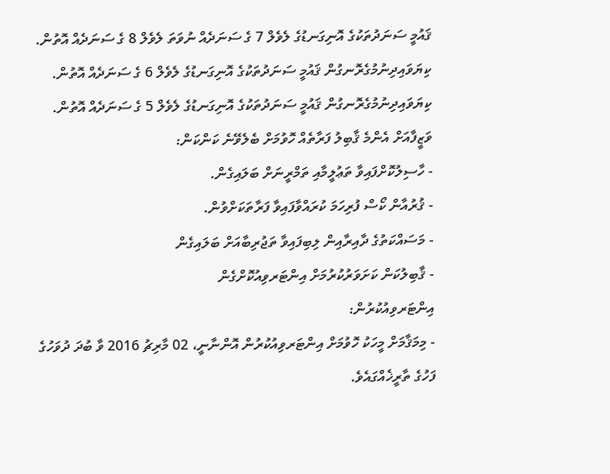ޤައުމީ ސަނަދުތަކުގެ އޮނިގަނޑުގެ ލެވެލް 7 ގެ ސަނަދެއް ނުވަތަ ލެވެލް 8 ގެ ސަނަދެއް އޮތުން.
ކިޔަވައިދިނުމުގެރޮނގުން ޤައުމީ ސަނަދުތަކުގެ އޮނިގަނޑުގެ ލެވެލް 6 ގެ ސަނަދެއް އޮތުން.
ކިޔަވައިދިނުމުގެރޮނގުން ޤައުމީ ސަނަދުތަކުގެ އޮނިގަނޑުގެ ލެވެލް 5 ގެ ސަނަދެއް އޮތުން.
ވަޒީފާއަށް އެންމެ ޤާބިލު ފަރާތެއް ހޮވުމަށް ބެލެވޭނެ ކަންކަން:
- ހާސިލުކޮށްފައިވާ ތަޢުލީމާއި ތަމްރީނަށް ބަލައިގެން.
- ޤުރުއާން ކޯސް ފުރިހަމަ ކުރައްވާފައިވާ ފަރާތަކަށްވުން.
- މަސައްކަތުގެ ދާއިރާއިން ލިބިފައިވާ ތަޖުރިބާއަށް ބަލައިގެން
- ޤާބިލުކަން ކަށަވަރުކުރުމަށް އިންޓަރވިއުކޮށްގެން
އިންޓަރވިއުކުރުން:
- މިމަޤާމަށް މީހަކު ހޮވުމަށް އިންޓަރވިއުކުރުން އޮންނާނީ، 02 މާރިޗު 2016 ވާ ބުދަ ދުވަހުގެ ފަހުގެ ތާރީޚެއްގައެވެ.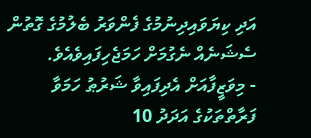އަދި ކިޔަވައިދިނުމުގެ ފެންވަރު ބެލުމުގެ ގޮތުން ސެޝަނެއް ނެގުމަށް ހަމަޖެހިފައިވެއެވެ.
- މިވަޒީފާއަށް އެދިފައިވާ ޝަރުޠު ހަމަވާ ފަރާތްތަކުގެ އަދަދު 10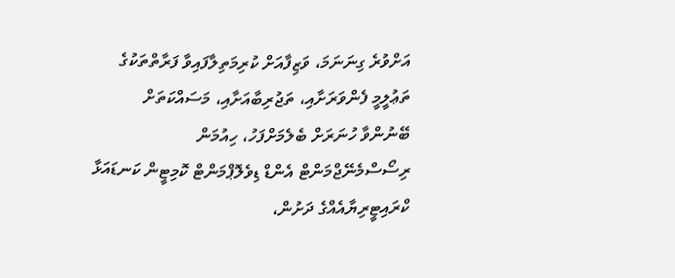އަށްވުރެ ގިނަނަމަ، ވަޒިފާއަށް ކުރިމަތިލާފައިވާ ފަރާތްތަކުގެ ތަޢުލީމީ ފެންވަރަށާއި، ތަޖުރިބާއަށާއި، މަސައްކަތަށް ބޭނުންވާ ހުނަރަށް ބެލެމަށްފަހު، ހިއުމަން ރިސޯސްމެނޭޖްމަންޓް އެންޑް ޑިވެލޮޕްމަންޓް ކޮމިޓީން ކަނޑައަޅާ ކްރައިޓީރިޔާއެއްގެ ދަށުން،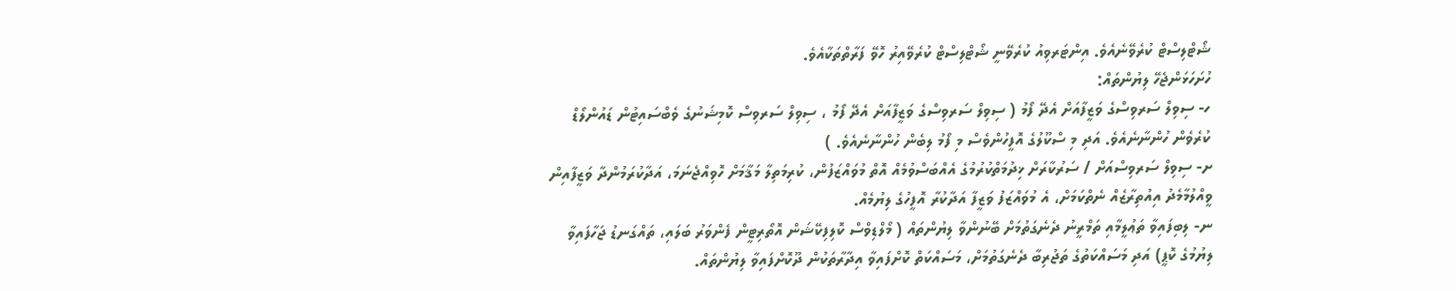ޝޯޓްލިސްޓް ކުރެވޭނެއެވެ. އިންޓަރވިއު ކުރެވޭނީ ޝޯޓްލިސްޓް ކުރެވޭއިރު ހޮވޭ ފަރާތްތަކާއެވެ.
ހުށަހަޅަންޖެހޭ ލިޔުންތައް:
ހ- ސިވިލް ސަރވިސްގެ ވަޒީފާއަށް އެދޭ ފޯމު ( ސިވިލް ސަރވިސްގެ ވަޒީފާއަށް އެދޭ ފޯމު ، ސިވިލް ސަރވިސް ކޮމިޝަނުގެ ވެބްސައިޓުން ޑައުންލޯޑް ކުރެވެން ހުންނާނެއެވެ. އަދި މި ސްކޫލުގެ އޮފީހުންވެސް މި ފޯމު ލިބެން ހުންނާނެއެވެ. )
ށ- ސިވިލް ސަރވިސްއަށް / ސަރުކާރަށް ޚިދުމަތްކުރުމުގެ އެއްބަސްވުމެއް އޮތް މުވައްޒަފުން، ކުރިމަތިލާ މަޤާމަށް ހޮވިއްޖެނަމަ، އަދާކުރަމުންދާ ވަޒީފާއިން ވީއްލުމާމެދު އިއުތިރާޒެއް ނެތްކަމަށް، އެ މުވައްޒަފު ވަޒީފާ އަދާކުރާ އޮފީހުގެ ލިޔުމެއް.
ނ- ލިބިފައިވާ ތަޢުލީމާއި ތަމްރީނު ދެނެގަތުމަށް ބޭނުންވާ ލިޔުންތައް ( މޯލްޑިވްސް ކޮލިފިކޭޝަން އޮތޯރިޓީން ފެންވަރު ބަލައި، ތައްގަނޑު ޖަހާފައިވާ ލިޔުމުގެ ކޮޕީ) އަދި މަސައްކަތުގެ ތަޖުރިބާ ދެނެގަތުމަށް، މަސައްކަތް ކޮށްފައިވާ އިދާރާތަކުން ދޫކޮށްފައިވާ ލިޔުންތައް.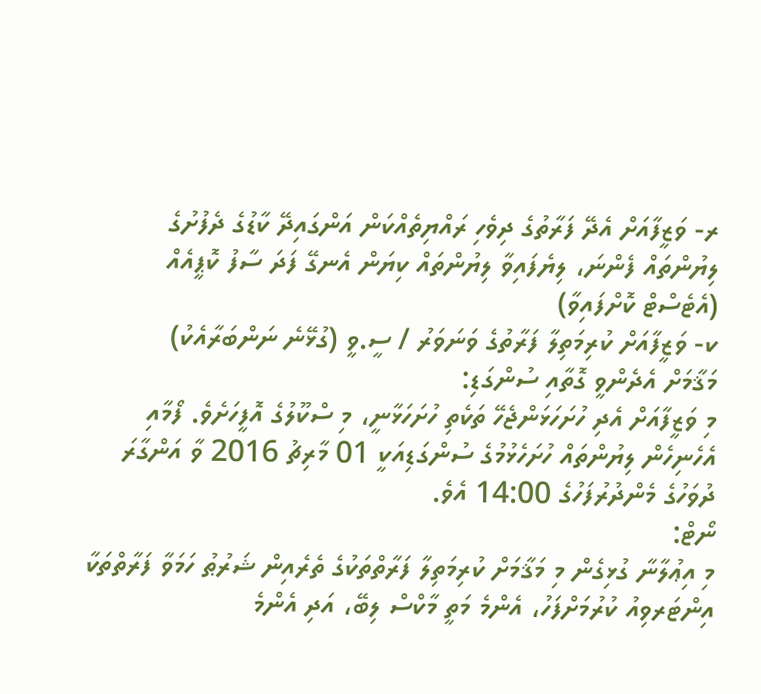ރ- ވަޒީފާއަށް އެދޭ ފަރާތުގެ ދިވެހި ރައްޔިތެއްކަން އަންގައިދޭ ކާޑުގެ ދެފުށުގެ ލިޔުންތައް ފެންނަ، ލިޔެފައިވާ ލިޔުންތައް ކިޔަން އެނގޭ ފަދަ ސާފު ކޮޕީއެއް (އެޓެސްޓް ކޮށްފައިވާ)
ކ- ވަޒީފާއަށް ކުރިމަތިލާ ފަރާތުގެ ވަނަވަރު / ސީ.ވީ (ގުޅޭނެ ނަންބަރާއެކު)
މަޤާމަށް އެދެންވީ ގޮތާއި ސުންގަޑި:
މި ވަޒީފާއަށް އެދި ހުށަހަޅަންޖެހޭ ތަކެތި ހުށަހަޅާނީ، މި ސްކޫލުގެ އޮފީހަށެވެ. ފޯމާއި އެހެނިހެން ލިޔުންތައް ހުށަހެޅުމުގެ ސުންގަޑިއަކީ 01 މާރިޗު 2016 ވާ އަންގާރަ ދުވަހުގެ މެންދުރުފަހުގެ 14:00 އެވެ.
ނޯޓް:
މި އިޢުލާނާ ގުޅިގެން މި މަޤާމަށް ކުރިމަތިލާ ފަރާތްތަކުގެ ތެރެއިން ޝަރުޠު ހަމަވާ ފަރާތްތަކާ އިންޓަރވިއު ކުރުމަށްފަހު، އެންމެ މަތީ މާކްސް ލިބޭ، އަދި އެންމެ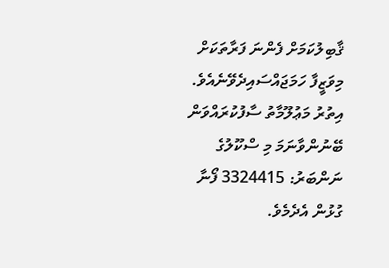ޤާބިލުކަމަށް ފެންނަ ފަރާތަކަށް މިވަޒީފާ ހަމަޖައްސައިދެވޭނެއެވެ. އިތުރު މަޢުލޫމާތު ސާފުކުރައްވަން ބޭނުންވާނަމަ މި ސްކޫލުގެ ނަންބަރު: 3324415 ފޯނާ ގުޅުން އެދެމެވެ.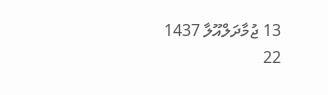13 ޖުމާދަލްއޫލާ 1437
22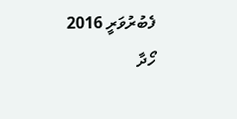ފެބުރުވަރީ 2016
ހޯދާ